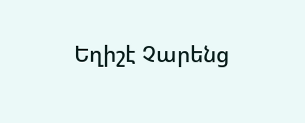Եղիշէ Չարենց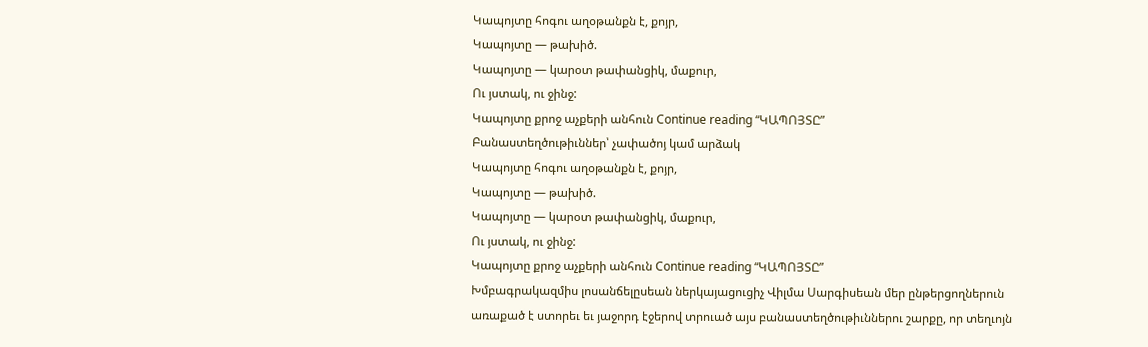Կապոյտը հոգու աղօթանքն է, քոյր,
Կապոյտը — թախիծ.
Կապոյտը — կարօտ թափանցիկ, մաքուր,
Ու յստակ, ու ջինջ:
Կապոյտը քրոջ աչքերի անհուն Continue reading “ԿԱՊՈՅՏԸ”
Բանաստեղծութիւններ՝ չափածոյ կամ արձակ
Կապոյտը հոգու աղօթանքն է, քոյր,
Կապոյտը — թախիծ.
Կապոյտը — կարօտ թափանցիկ, մաքուր,
Ու յստակ, ու ջինջ:
Կապոյտը քրոջ աչքերի անհուն Continue reading “ԿԱՊՈՅՏԸ”
Խմբագրակազմիս լոսանճելըսեան ներկայացուցիչ Վիլմա Սարգիսեան մեր ընթերցողներուն առաքած է ստորեւ եւ յաջորդ էջերով տրուած այս բանաստեղծութիւններու շարքը, որ տեղւոյն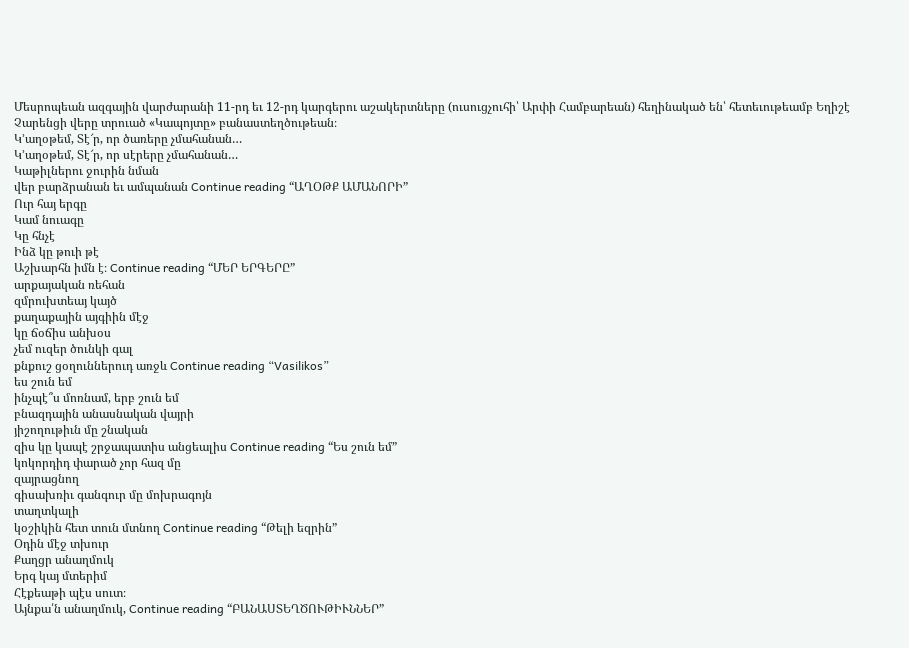Մեսրոպեան ազգային վարժարանի 11-րդ եւ 12-րդ կարգերու աշակերտները (ուսուցչուհի՝ Արփի Համբարեան) հեղինակած են՝ հետեւութեամբ Եղիշէ Չարենցի վերը տրուած «Կապոյտը» բանաստեղծութեան։
Կ՚աղօթեմ, Տէ՜ր, որ ծառերը չմահանան…
Կ՚աղօթեմ, Տէ՜ր, որ սէրերը չմահանան…
Կաթիլներու ջուրին նման
վեր բարձրանան եւ ամպանան Continue reading “ԱՂՕԹՔ ԱՄԱՆՈՐԻ”
Ուր հայ երգը
Կամ նուագը
Կը հնչէ
Ինձ կը թուի թէ
Աշխարհն իմն է։ Continue reading “ՄԵՐ ԵՐԳԵՐԸ”
արքայական ռեհան
զմրուխտեայ կայծ
քաղաքային այգիին մէջ
կը ճօճիս անխօս
չեմ ուզեր ծունկի գալ
քնքուշ ցօղուններուդ առջև Continue reading “Vasilikos”
ես շուն եմ
ինչպէ՞ս մոռնամ, երբ շուն եմ
բնազդային անասնական վայրի
յիշողութիւն մը շնական
զիս կը կապէ շրջապատիս անցեալիս Continue reading “Ես շուն եմ”
կոկորդիդ փարած չոր հազ մը
զայրացնող
գիսախռիւ գանգուր մը մոխրագոյն
տաղտկալի
կօշիկին հետ տուն մտնող Continue reading “Թելի եզրին”
Օդին մէջ տխուր
Քաղցր անաղմուկ
Երգ կայ մտերիմ
Հէքեաթի պէս սուտ։
Այնքա՛ն անաղմուկ, Continue reading “ԲԱՆԱՍՏԵՂԾՈՒԹԻՒՆՆԵՐ”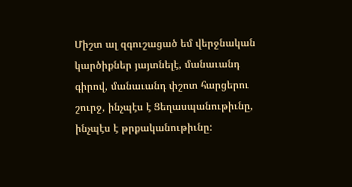Միշտ ալ զգուշացած եմ վերջնական կարծիքներ յայտնելէ, մանաւանդ գիրով, մանաւանդ փշոտ հարցերու շուրջ, ինչպէս է Ցեղասպանութիւնը, ինչպէս է թրքականութիւնը: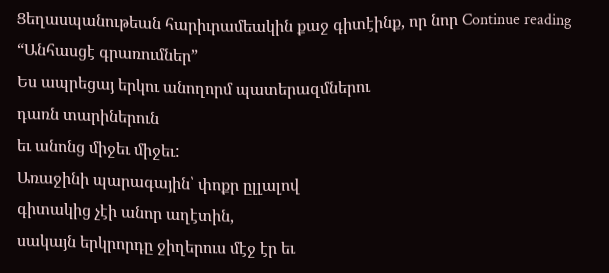Ցեղասպանութեան հարիւրամեակին քաջ գիտէինք, որ նոր Continue reading “Անհասցէ գրառումներ”
Ես ապրեցայ երկու անողորմ պատերազմներու
դառն տարիներուն
եւ անոնց միջեւ միջեւ:
Առաջինի պարագային՝ փոքր ըլլալով
գիտակից չէի անոր աղէտին,
սակայն երկրորդը ջիղերուս մէջ էր եւ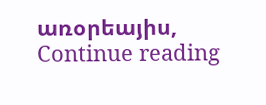առօրեայիս, Continue reading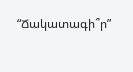“Ճակատագի՞ր”